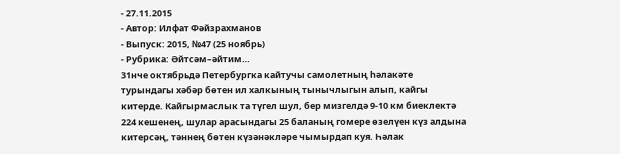- 27.11.2015
- Автор: Илфат Фәйзрахманов
- Выпуск: 2015, №47 (25 ноябрь)
- Рубрика: Әйтсәм–әйтим…
31нче октябрьдә Петербургка кайтучы самолетның һәлакәте турындагы хәбәр бөтен ил халкының тынычлыгын алып, кайгы китерде. Кайгырмаслык та түгел шул, бер мизгелдә 9-10 км биеклектә 224 кешенең, шулар арасындагы 25 баланың гомере өзелүен күз алдына китерсәң, тәннең бөтен күзәнәкләре чымырдап куя. Һәлак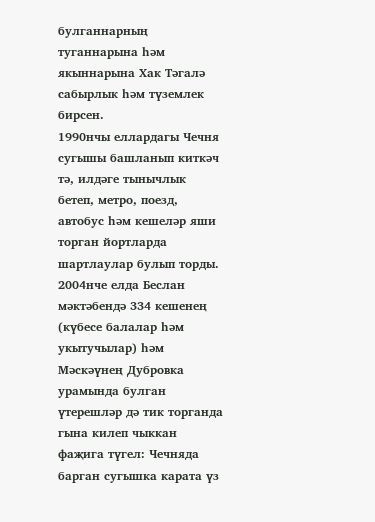булганнарның туганнарына һәм якыннарына Хак Тәгалә сабырлык һәм түземлек бирсен.
1990нчы еллардагы Чечня сугышы башланып киткәч тә, илдәге тынычлык бетеп, метро, поезд, автобус һәм кешеләр яши торган йортларда шартлаулар булып торды. 2004нче елда Беслан мәктәбендә 334 кешенең (күбесе балалар һәм укытучылар) һәм Мәскәүнең Дубровка урамында булган үтерешләр дә тик торганда гына килеп чыккан фаҗига түгел: Чечняда барган сугышка карата үз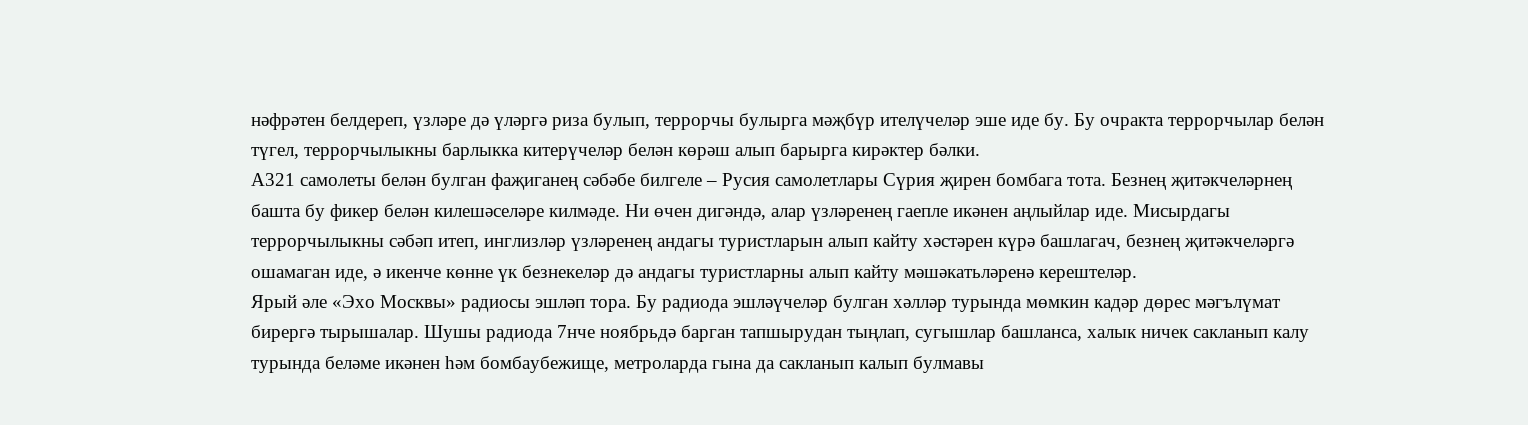нәфрәтен белдереп, үзләре дә үләргә риза булып, террорчы булырга мәҗбүр ителүчеләр эше иде бу. Бу очракта террорчылар белән түгел, террорчылыкны барлыкка китерүчеләр белән көрәш алып барырга кирәктер бәлки.
А321 самолеты белән булган фаҗиганең сәбәбе билгеле – Русия самолетлары Сүрия җирен бомбага тота. Безнең җитәкчеләрнең башта бу фикер белән килешәселәре килмәде. Ни өчен дигәндә, алар үзләренең гаепле икәнен аңлыйлар иде. Мисырдагы террорчылыкны сәбәп итеп, инглизләр үзләренең андагы туристларын алып кайту хәстәрен күрә башлагач, безнең җитәкчеләргә ошамаган иде, ә икенче көнне үк безнекеләр дә андагы туристларны алып кайту мәшәкатьләренә керештеләр.
Ярый әле «Эхо Москвы» радиосы эшләп тора. Бу радиода эшләүчеләр булган хәлләр турында мөмкин кадәр дөрес мәгълүмат бирергә тырышалар. Шушы радиода 7нче ноябрьдә барган тапшырудан тыңлап, сугышлар башланса, халык ничек сакланып калу турында беләме икәнен һәм бомбаубежище, метроларда гына да сакланып калып булмавы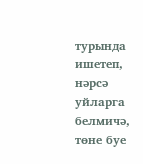турында ишетеп, нәрсә уйларга белмичә, төне буе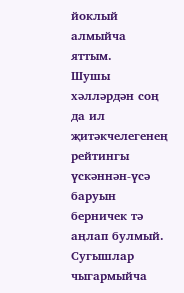йоклый алмыйча яттым.
Шушы хәлләрдән соң да ил җитәкчелегенең рейтингы үскәннән-үсә баруын берничек тә аңлап булмый. Сугышлар чыгармыйча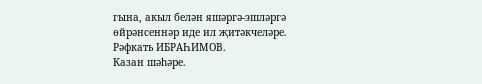гына, акыл белән яшәргә-эшләргә өйрәнсеннәр иде ил җитәкчеләре.
Рәфкать ИБРАҺИМОВ.
Казан шәһәре.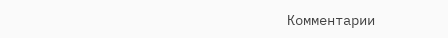Комментарии